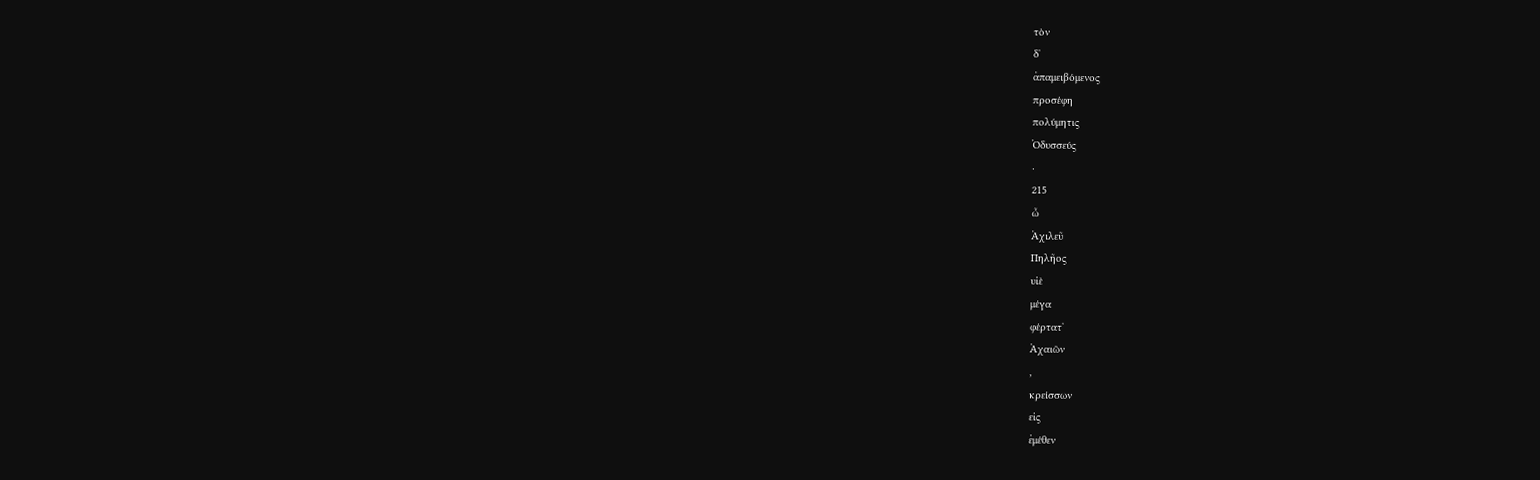τὸν
δʼ
ἀπαμειβόμενος
προσέφη
πολύμητις
Ὀδυσσεύς
·
215
ὦ
Ἀχιλεῦ
Πηλῆος
υἱὲ
μέγα
φέρτατʼ
Ἀχαιῶν
,
κρείσσων
εἰς
ἐμέθεν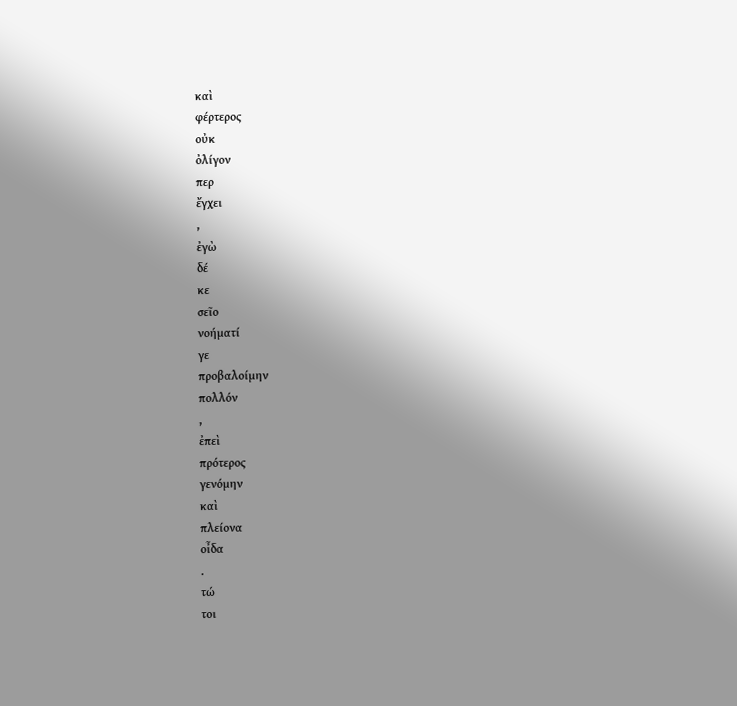καὶ
φέρτερος
οὐκ
ὀλίγον
περ
ἔγχει
,
ἐγὼ
δέ
κε
σεῖο
νοήματί
γε
προβαλοίμην
πολλόν
,
ἐπεὶ
πρότερος
γενόμην
καὶ
πλείονα
οἶδα
.
τώ
τοι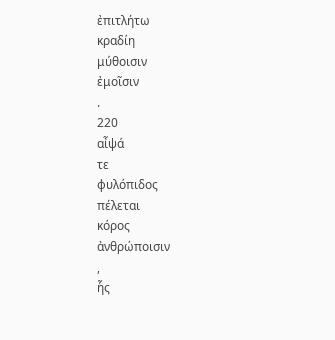ἐπιτλήτω
κραδίη
μύθοισιν
ἐμοῖσιν
.
220
αἶψά
τε
φυλόπιδος
πέλεται
κόρος
ἀνθρώποισιν
,
ἧς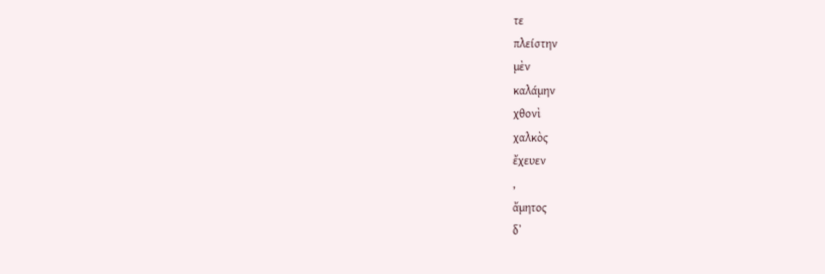τε
πλείστην
μὲν
καλάμην
χθονὶ
χαλκὸς
ἔχευεν
,
ἄμητος
δʼ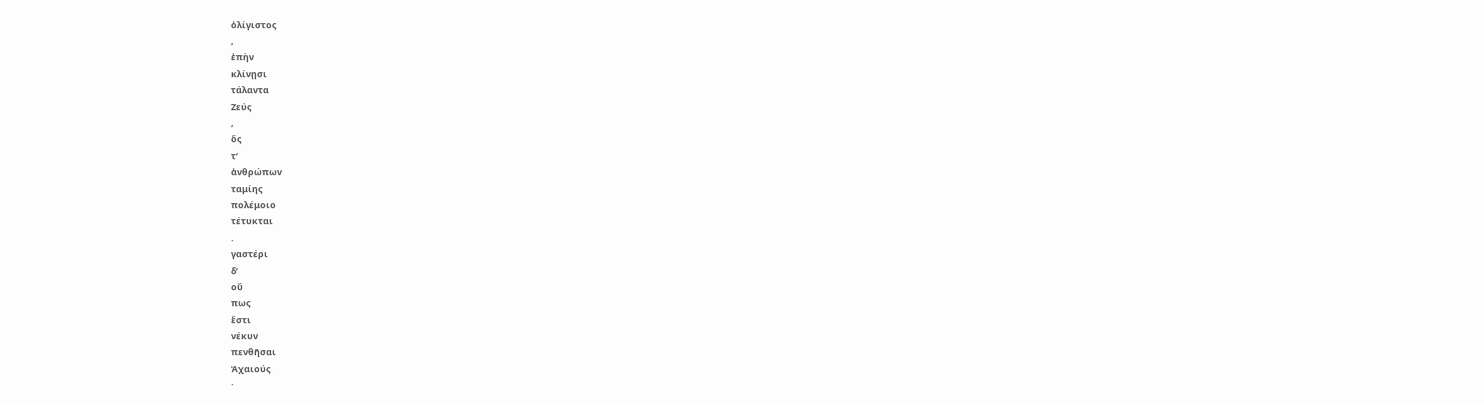ὀλίγιστος
,
ἐπὴν
κλίνῃσι
τάλαντα
Ζεύς
,
ὅς
τʼ
ἀνθρώπων
ταμίης
πολέμοιο
τέτυκται
.
γαστέρι
δʼ
οὔ
πως
ἔστι
νέκυν
πενθῆσαι
Ἀχαιούς
·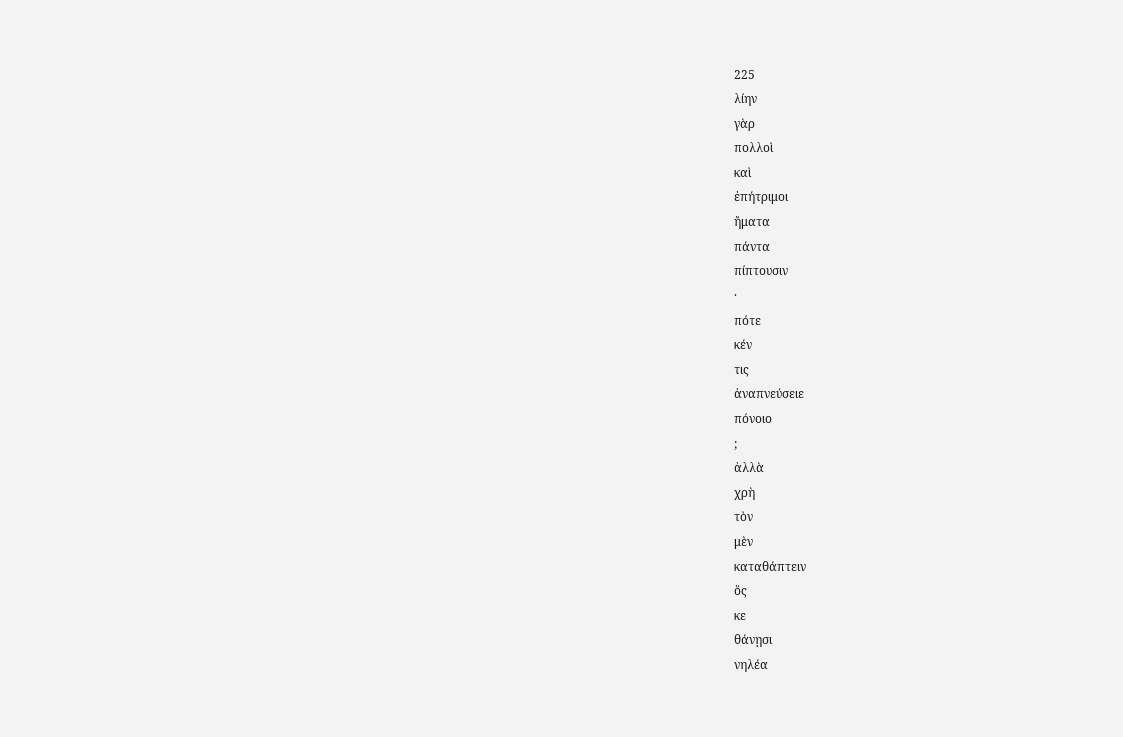225
λίην
γὰρ
πολλοὶ
καὶ
ἐπήτριμοι
ἤματα
πάντα
πίπτουσιν
·
πότε
κέν
τις
ἀναπνεύσειε
πόνοιο
;
ἀλλὰ
χρὴ
τὸν
μὲν
καταθάπτειν
ὅς
κε
θάνῃσι
νηλέα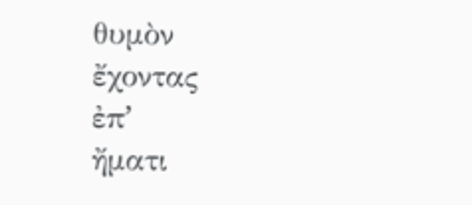θυμὸν
ἔχοντας
ἐπʼ
ἤματι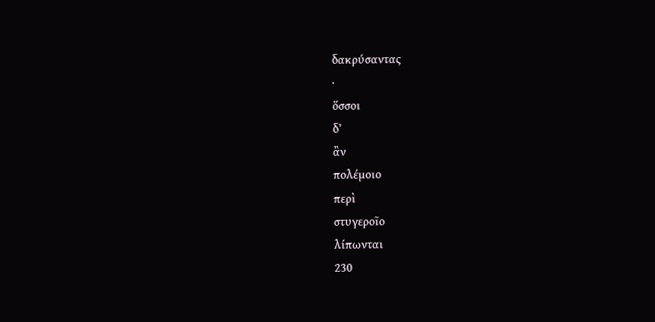δακρύσαντας
·
ὅσσοι
δʼ
ἂν
πολέμοιο
περὶ
στυγεροῖο
λίπωνται
230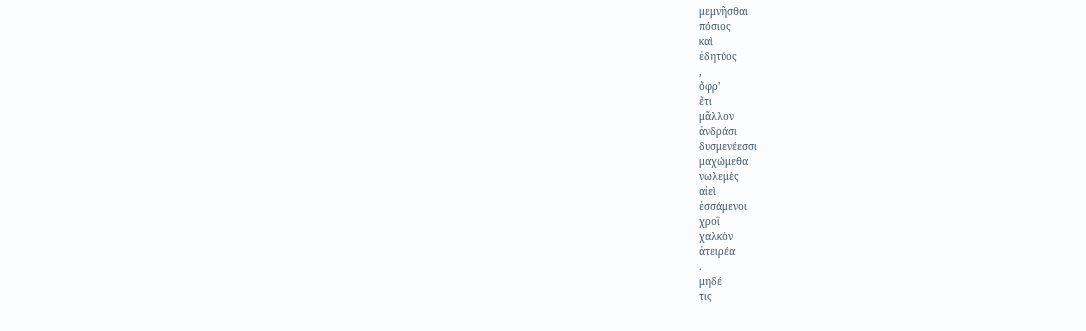μεμνῆσθαι
πόσιος
καὶ
ἐδητύος
,
ὄφρʼ
ἔτι
μᾶλλον
ἀνδράσι
δυσμενέεσσι
μαχώμεθα
νωλεμὲς
αἰεὶ
ἑσσάμενοι
χροῒ
χαλκὸν
ἀτειρέα
.
μηδέ
τις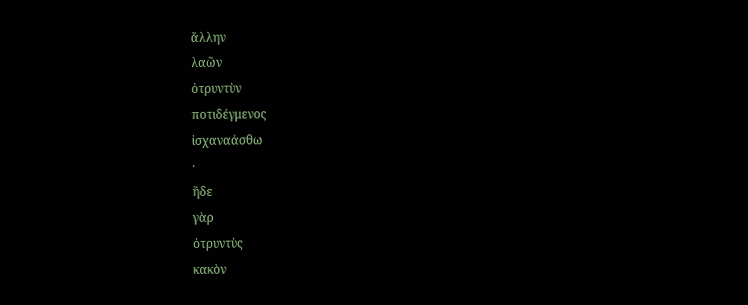ἄλλην
λαῶν
ὀτρυντὺν
ποτιδέγμενος
ἰσχαναάσθω
·
ἥδε
γὰρ
ὀτρυντὺς
κακὸν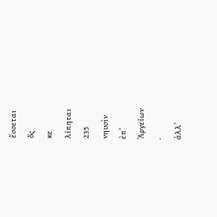ἔσσεται
ὅς
κε
λίπηται
235
νηυσὶν
ἐπʼ
Ἀργείων
·
ἀλλʼ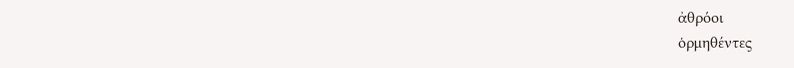ἀθρόοι
ὁρμηθέντες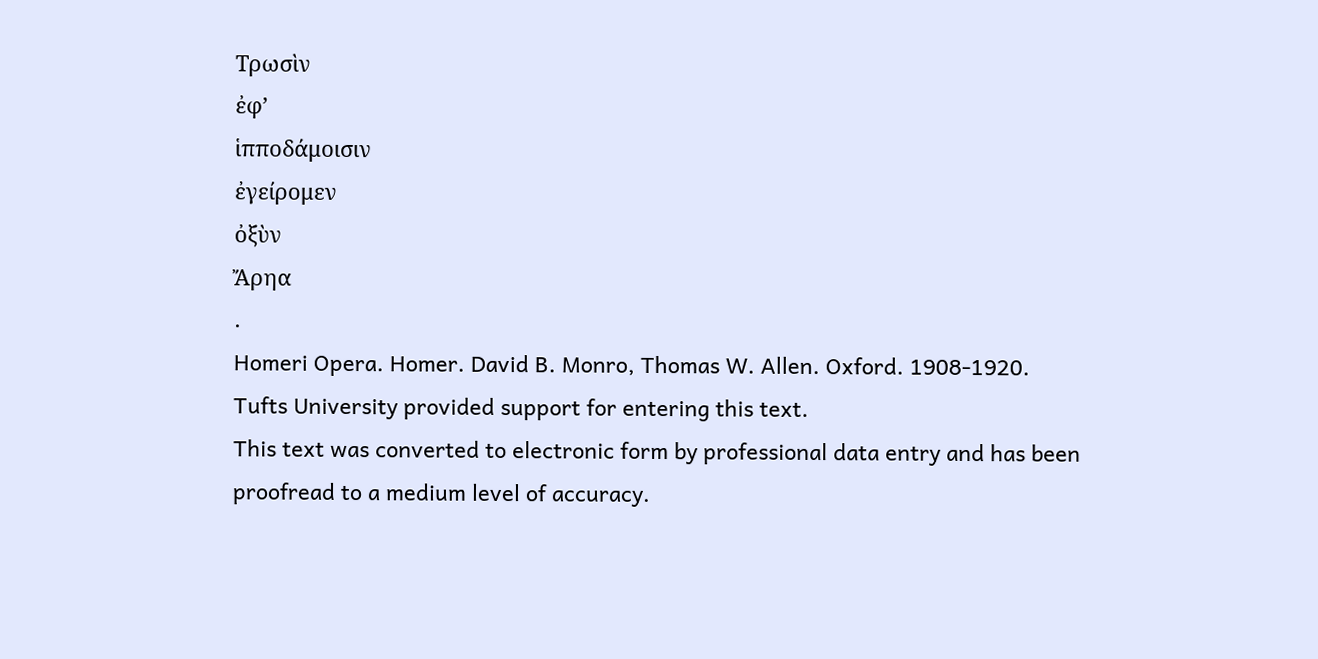Τρωσὶν
ἐφʼ
ἱπποδάμοισιν
ἐγείρομεν
ὀξὺν
Ἄρηα
.
Homeri Opera. Homer. David B. Monro, Thomas W. Allen. Oxford. 1908-1920.
Tufts University provided support for entering this text.
This text was converted to electronic form by professional data entry and has been proofread to a medium level of accuracy.